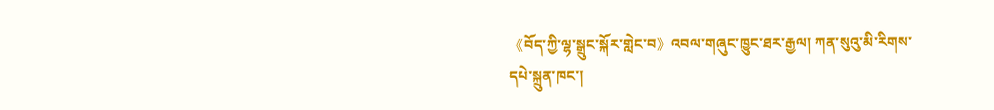《བོད་ཀྱི་ལྷ་སྒྲུང་སྐོར་གླེང་བ》འབལ་གཞུང་ཁྱུང་ཐར་རྒྱལ། ཀན་སུའུ་མི་རིགས་དཔེ་སྐྲུན་ཁང་།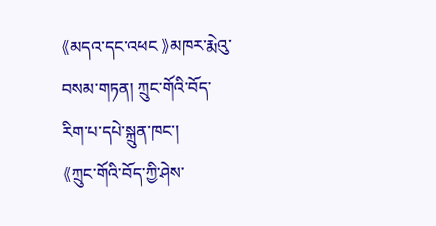《མདའ་དང་འཕང 》མཁར་རྨེའུ་བསམ་གཏན། ཀྲུང་གོའི་བོད་རིག་པ་དཔེ་སྐྲུན་ཁང་།
《ཀྲུང་གོའི་བོད་ཀྱི་ཤེས་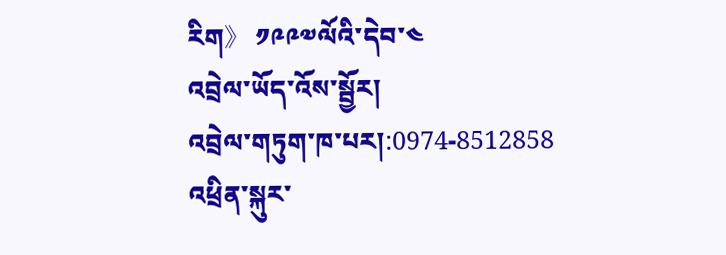རིག》 ༡༩༩༧ལོའི་དེབ་༤
འབྲེལ་ཡོད་འོས་སྦྱོར།
འབྲེལ་གཏུག་ཁ་པར།:0974-8512858
འཕྲིན་སྐུར་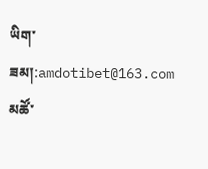ཡིག་ཟམ།:amdotibet@163.com
མཚོ་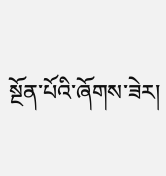སྔོན་པོའི་ཞོགས་ཟེར།